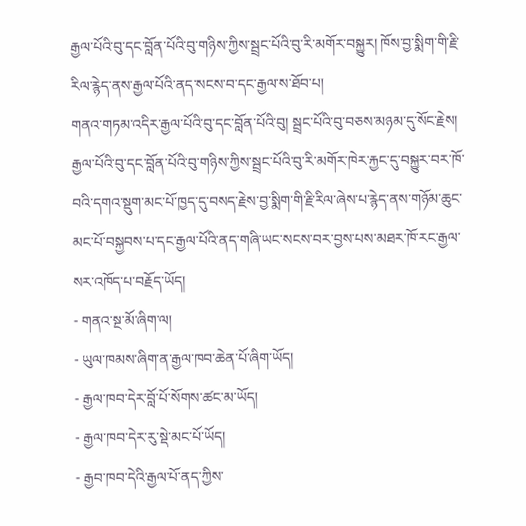རྒྱལ་པོའི་བུ་དང་བློན་པོའི་བུ་གཉིས་ཀྱིས་སྦྲང་པོའི་བུ་རི་མགོར་བསྐྱུར། ཁོས་བྱ་སྨིག་གི་རྗི་རིལ་རྙེད་ནས་རྒྱལ་པོའི་ནད་སངས་བ་དང་རྒྱལ་ས་ཐོབ་པ།
གནའ་གཏམ་འདིར་རྒྱལ་པོའི་བུ་དང་བློན་པོའི་བུ། སྦྲང་པོའི་བུ་བཅས་མཉམ་དུ་སོང་རྗེས། རྒྱལ་པོའི་བུ་དང་བློན་པོའི་བུ་གཉིས་ཀྱིས་སྦྲང་པོའི་བུ་རི་མགོར་ཁེར་རྐྱང་དུ་བསྐྱུར་བར་ཁོ་བའི་དགའ་སྡུག་མང་པོ་ཁྱད་དུ་བསད་རྗེས་བྱ་སྨིག་གི་རྗི་རིལ་ཞེས་པ་རྙེད་ནས་གཉོམ་ཆུང་མང་པོ་བསྐྱབས་པ་དང་རྒྱལ་པོའི་ནད་གཞི་ཡང་སངས་བར་བྱས་པས་མཐར་ཁོ་རང་རྒྱལ་སར་འཁོད་པ་བརྗོད་ཡོད།
- གནའ་སྔ་མོ་ཞིག་ལ།
- ཡུལ་ཁམས་ཞིག་ན་རྒྱལ་ཁབ་ཆེན་པོ་ཞིག་ཡོད།
- རྒྱལ་ཁབ་དེར་བློ་པོ་སོགས་ཚང་མ་ཡོད།
- རྒྱལ་ཁབ་དེར་རུ་སྡེ་མང་པོ་ཡོད།
- རྒྱབ་ཁབ་དེའི་རྒྱལ་པོ་ནད་ཀྱིས་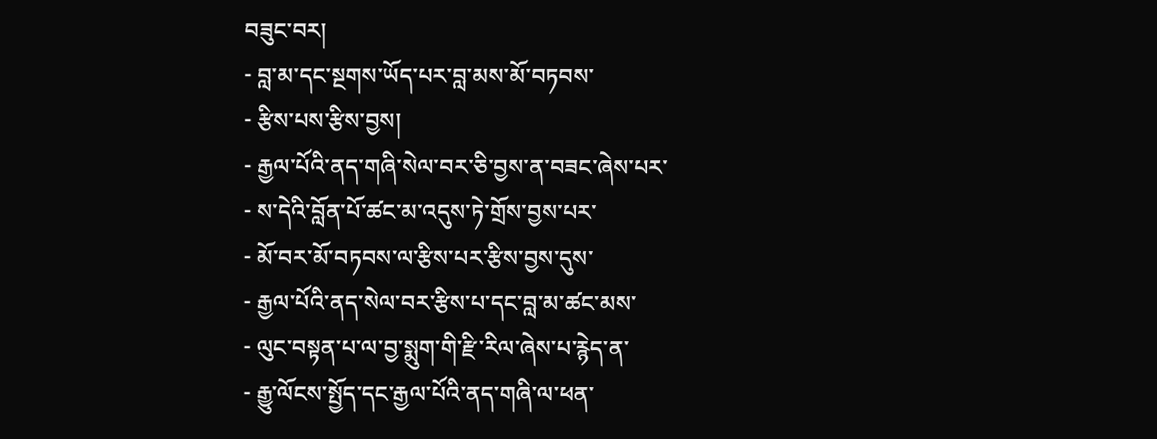བཟུང་བར།
- བླ་མ་དང་སྔགས་ཡོད་པར་བླ་མས་མོ་བཏབས་
- རྩིས་པས་རྩིས་བྱས།
- རྒྱལ་པོའི་ནད་གཞི་སེལ་བར་ཅི་བྱས་ན་བཟང་ཞེས་པར་
- ས་དེའི་བློན་པོ་ཚང་མ་འདུས་ཏེ་གྲོས་བྱས་པར་
- མོ་བར་མོ་བཏབས་ལ་རྩིས་པར་རྩིས་བྱས་དུས་
- རྒྱལ་པོའི་ནད་སེལ་བར་རྩིས་པ་དང་བླ་མ་ཚང་མས་
- ལུང་བསྟན་པ་ལ་བྱ་སྨུག་གི་རྫི་རིལ་ཞེས་པ་རྙེད་ན་
- རྒྱུ་ལོངས་སྤྱོད་དང་རྒྱལ་པོའི་ནད་གཞི་ལ་ཕན་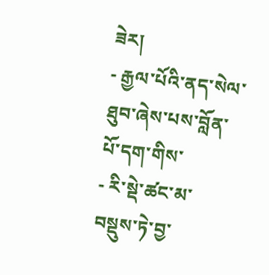ཟེར།
- རྒྱལ་པོའི་ནད་སེལ་ཐུབ་ཞེས་པས་བློན་པོ་དག་གིས་
- རི་སྡེ་ཚང་མ་བསྡུས་ཏེ་བྱ་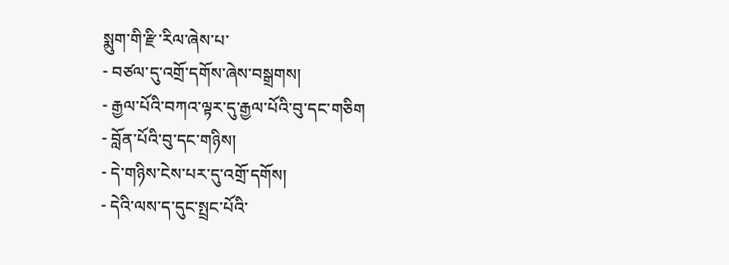སྨུག་གི་རྫི་རིལ་ཞེས་པ་
- བཙལ་དུ་འགྲོ་དགོས་ཞེས་བསྒྲགས།
- རྒྱལ་པོའི་བཀའ་ལྟར་དུ་རྒྱལ་པོའི་བུ་དང་གཅིག
- བློན་པོའི་བུ་དང་གཉིས།
- དེ་གཉིས་ངེས་པར་དུ་འགྲོ་དགོས།
- དེའི་ལས་ད་དུང་སྤྲང་པོའི་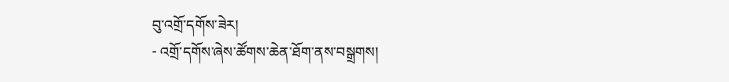བུ་འགྲོ་དགོས་ཟེར།
- འགྲོ་དགོས་ཞེས་ཚོགས་ཆེན་ཐོག་ནས་བསྒྲགས།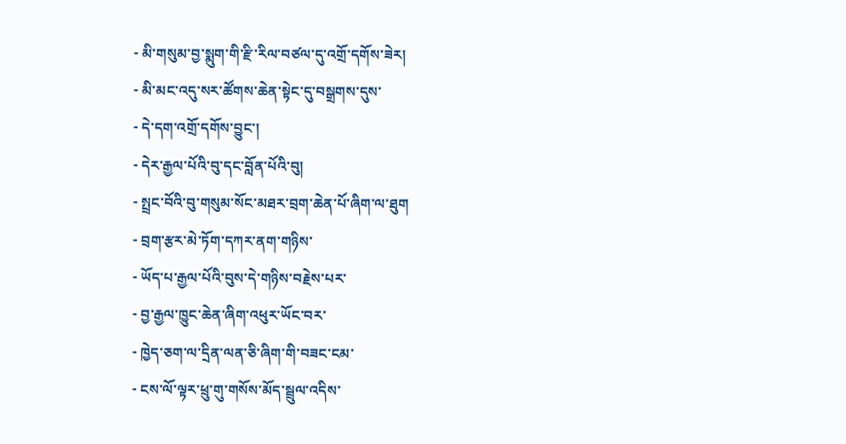- མི་གསུམ་བྱ་སྨུག་གི་རྫི་རིལ་བཙལ་དུ་འགྲོ་དགོས་ཟེར།
- མི་མང་འདུ་སར་ཚོགས་ཆེན་སྟེང་དུ་བསྒྲགས་དུས་
- དེ་དག་འགྲོ་དགོས་བྱུང་།
- དེར་རྒྱལ་པོའི་བུ་དང་བློན་པོའི་བུ།
- སྤྲང་བོའི་བུ་གསུམ་སོང་མཐར་བྲག་ཆེན་པོ་ཞིག་ལ་ཐུག
- བྲག་རྩར་མེ་ཏོག་དཀར་ནག་གཉིས་
- ཡོད་པ་རྒྱལ་པོའི་བུས་དེ་གཉིས་བརྗེས་པར་
- བྱ་རྒྱལ་ཁྱུང་ཆེན་ཞིག་འཕུར་ཡོང་བར་
- ཁྱེད་ཅག་ལ་དྲིན་ལན་ཅི་ཞིག་གི་བཟང་ངམ་
- ངས་ལོ་ལྟར་ཕྲུ་གུ་གསོས་མོད་སྦྲུལ་འདིས་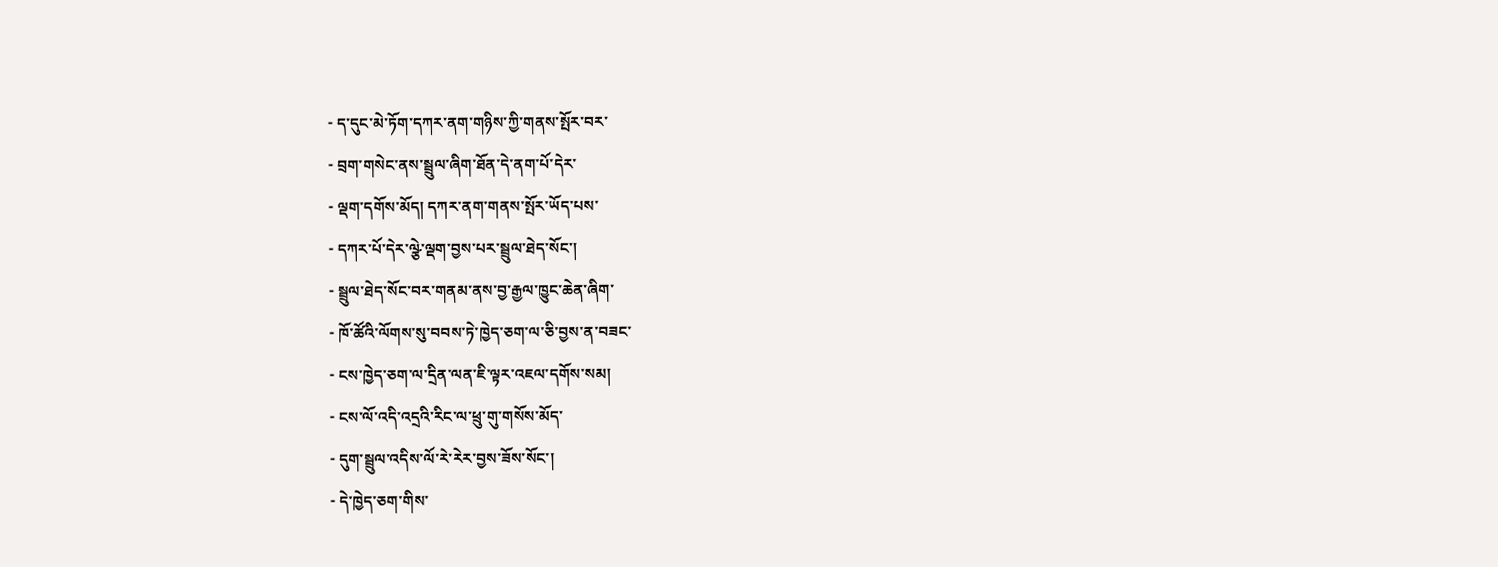- ད་དུང་མེ་ཏོག་དཀར་ནག་གཉིས་ཀྱི་གནས་སྤོར་བར་
- བྲག་གསེང་ནས་སྦྲུལ་ཞིག་ཐོན་དེ་ནག་པོ་དེར་
- ལྡག་དགོས་མོད། དཀར་ནག་གནས་སྤོར་ཡོད་པས་
- དཀར་པོ་དེར་ལྩེ་ལྡག་བྱས་པར་སྦྲུལ་ཐེད་སོང་།
- སྦྲུལ་ཐེད་སོང་བར་གནམ་ནས་བྱ་རྒྱལ་ཁྱུང་ཆེན་ཞིག་
- ཁོ་ཚོའི་ལོགས་སུ་བབས་ཏེ་ཁྱེད་ཅག་ལ་ཅི་བྱས་ན་བཟང་
- ངས་ཁྱེད་ཅག་ལ་དྲིན་ལན་ཇི་ལྟར་འཇལ་དགོས་སམ།
- ངས་ལོ་འདི་འདྲའི་རིང་ལ་ཕྲུ་གུ་གསོས་མོད་
- དུག་སྦྲུལ་འདིས་ལོ་རེ་རེར་བྱས་ཟོས་སོང་།
- དེ་ཁྱེད་ཅག་གིས་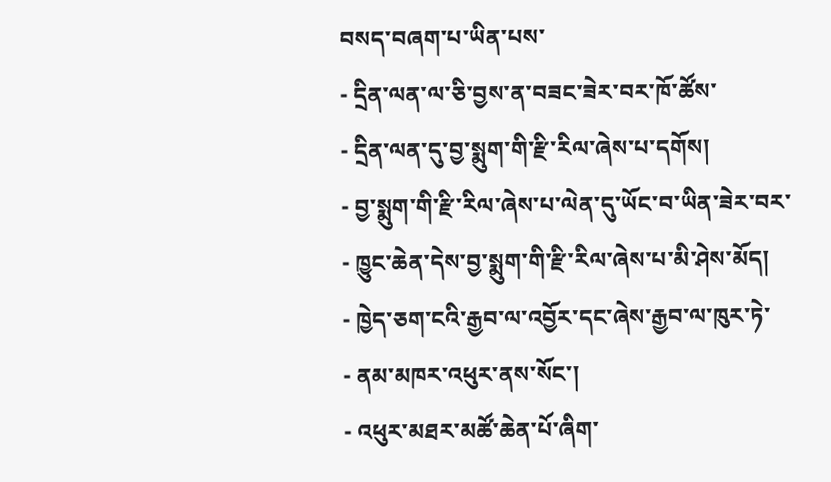བསད་བཞག་པ་ཡིན་པས་
- དྲིན་ལན་ལ་ཅི་བྱས་ན་བཟང་ཟེར་བར་ཁོ་ཚོས་
- དྲིན་ལན་དུ་བྱ་སྨུག་གི་རྫི་རིལ་ཞེས་པ་དགོས།
- བྱ་སྨུག་གི་རྫི་རིལ་ཞེས་པ་ལེན་དུ་ཡོང་བ་ཡིན་ཟེར་བར་
- ཁྱུང་ཆེན་དེས་བྱ་སྨུག་གི་རྫི་རིལ་ཞེས་པ་མི་ཤེས་མོད།
- ཁྱེད་ཅག་ངའི་རྒྱབ་ལ་འབྱོར་དང་ཞེས་རྒྱབ་ལ་ཁུར་ཏེ་
- ནམ་མཁར་འཕུར་ནས་སོང་།
- འཕུར་མཐར་མཚོ་ཆེན་པོ་ཞིག་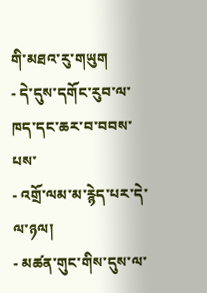གི་མཐའ་རུ་གཡུག
- དེ་དུས་དགོང་རུབ་ལ་ཁད་དང་ཆར་བ་བབས་པས་
- འགྲོ་ལམ་མ་རྙེད་པར་དེ་ལ་ཉལ།
- མཚན་གུང་གིས་དུས་ལ་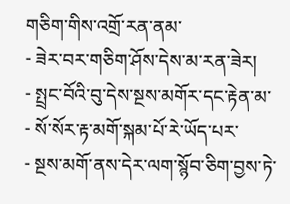གཅིག་གིས་འགྲོ་རན་ནམ་
- ཟེར་བར་གཅིག་ཤོས་དེས་མ་རན་ཟེར།
- སྤྲང་བོའི་བུ་དེས་སྔས་མགོར་དང་རྟེན་མ་
- སོ་སོར་རྟ་མགོ་སྐམ་པོ་རེ་ཡོད་པར་
- སྔས་མགོ་ནས་དེར་ལག་སྙོབ་ཅིག་བྱས་ཏེ་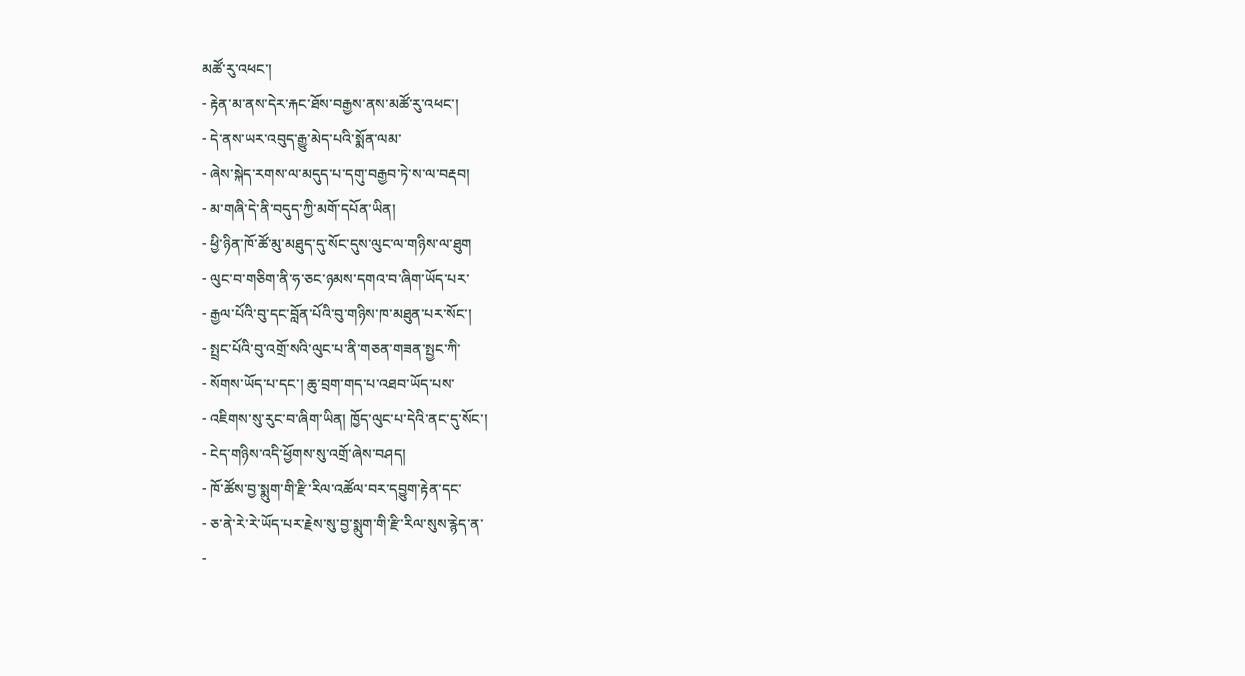མཚོ་རུ་འཕང་།
- རྟེན་མ་ནས་དེར་རྐང་ཐོས་བརྒྱས་ནས་མཚོ་རུ་འཕང་།
- དེ་ནས་ཡར་འབུད་རྒྱུ་མེད་པའི་སྨོན་ལམ་
- ཞེས་སྐེད་རགས་ལ་མདུད་པ་དགུ་བརྒྱབ་ཏེ་ས་ལ་བརྡབ།
- མ་གཞི་དེ་ནི་བདུད་ཀྱི་མགོ་དཔོན་ཡིན།
- ཕྱི་ཉིན་ཁོ་ཚོ་མུ་མཐུད་དུ་སོང་དུས་ལུང་ལ་གཉིས་ལ་ཐུག
- ལུང་བ་གཅིག་ནི་ཧ་ཅང་ཉམས་དགའ་བ་ཞིག་ཡོད་པར་
- རྒྱལ་པོའི་བུ་དང་བློན་པོའི་བུ་གཉིས་ཁ་མཐུན་པར་སོང་།
- སྤྲང་པོའི་བུ་འགྲོ་སའི་ལུང་པ་ནི་གཅན་གཟན་སྤྱང་ཀི་
- སོགས་ཡོད་པ་དང་། ཆུ་བྲག་གད་པ་འཐབ་ཡོད་པས་
- འཇིགས་སུ་རུང་བ་ཞིག་ཡིན། ཁྱོད་ལུང་པ་དེའི་ནང་དུ་སོང་།
- ངེད་གཉིས་འདི་ཕྱོགས་སུ་འགྲོ་ཞེས་བཤད།
- ཁོ་ཚོས་བྱ་སྨུག་གི་རྫི་རིལ་འཚོལ་བར་དབྱུག་རྟེན་དང་
- ཅ་ནེ་རེ་རེ་ཡོད་པར་རྗེས་སུ་བྱ་སྨུག་གི་རྫི་རིལ་སུས་རྙེད་ན་
-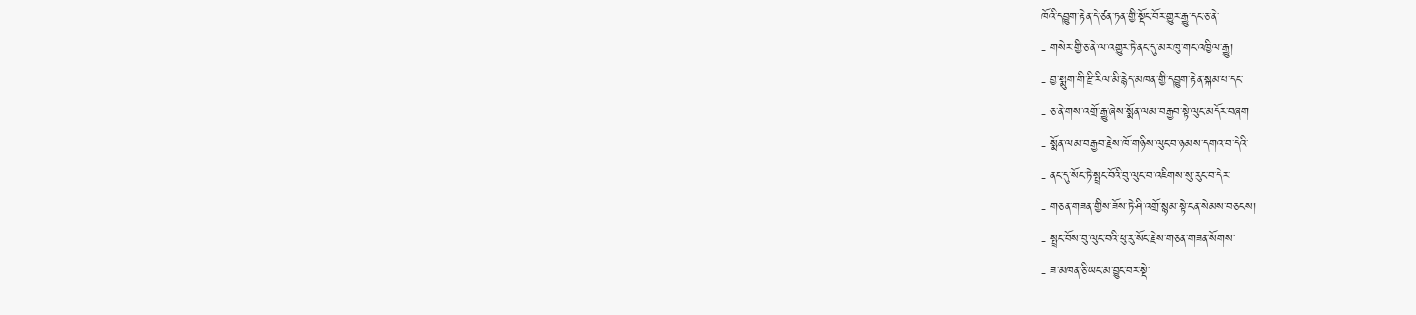ཁོའི་དབྱུག་རྟེན་དེ་ཙན་ཏན་གྱི་སྡོང་བོར་གྱུར་རྒྱུ་དང་ཅ་ནེ་
- གསེར་གྱི་ཅ་ནེ་ལ་འགྱུར་ཏེ་ནང་དུ་མར་ཁུ་གང་འཁྱིལ་རྒྱུ།
- བྱ་སྨུག་གི་རྫི་རིལ་མི་རྙེད་མཁན་གྱི་དབྱུག་རྟེན་སྐམ་པ་དང་
- ཅ་ནེ་གས་འགྲོ་རྒྱུ་ཞེས་སྨོན་ལམ་བརྒྱབ་སྟེ་ལུང་མདོར་བཞག
- སྨོན་ལམ་བརྒྱབ་རྗེས་ཁོ་གཉིས་ལུང་བ་ཉམས་དགའ་བ་དེའི་
- ནང་དུ་སོང་ཏེ་སྤྲང་བོའི་བུ་ལུང་བ་འཇིགས་སུ་རུང་བ་དེར་
- གཅན་གཟན་གྱིས་ཟོས་ཏེ་ཤི་འགྲོ་སྙམ་སྟེ་ངན་སེམས་བཅངས།
- སྤྲང་བོས་བུ་ལུང་བའི་ཕུ་རུ་སོང་རྗེས་གཅན་གཟན་སོགས་
- ཟ་མཁན་ཅི་ཡང་མ་བྱུང་བར་སྡེ་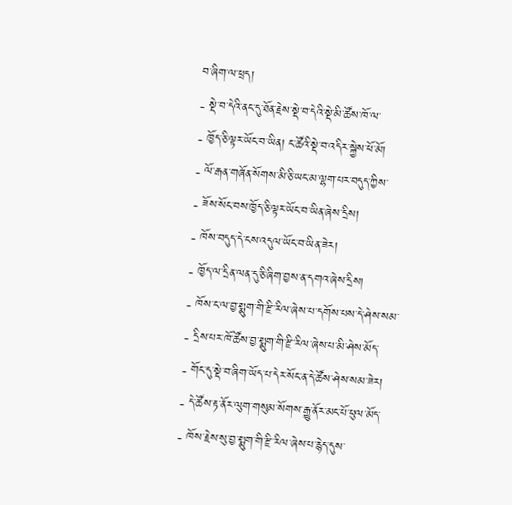བ་ཞིག་ལ་ཕྲད།
- སྡེ་བ་དེའི་ནང་དུ་ཐོན་རྗེས་སྡེ་བ་དེའི་སྡེ་མི་ཚོས་ཁོ་ལ་
- ཁྱོད་ཅི་ལྟར་ཡོང་བ་ཡིན། ང་ཚོའི་སྡེ་བ་འདིར་སྐྱེས་ཕོ་མོ།
- ལོ་རྒན་གཞོན་སོགས་མི་ཅི་ཡང་མ་ལྷག་པར་བདུད་ཀྱིས་
- ཟོས་སོང་བས་ཁྱོད་ཅི་ལྟར་ཡོང་བ་ཡིན་ཞེས་དྲིས།
- ཁོས་བདུད་དེ་ངས་འདུལ་ཡོང་བ་ཡིན་ཟེར།
- ཁྱོད་ལ་དྲིན་ལན་དུ་ཅི་ཞིག་བྱས་ན་དགའ་ཞེས་དྲིས།
- ཁོས་ང་ལ་བྱ་སྨུག་གི་རྫི་རིལ་ཞེས་པ་དགོས་པས་དེ་ཤེས་སམ་
- དྲིས་པར་ཁོ་ཚོས་བྱ་སྨུག་གི་རྫི་རིལ་ཞེས་པ་མི་ཤེས་མོད་
- གོང་དུ་སྡེ་བ་ཞིག་ཡོད་པ་དེར་སོང་ན་དེ་ཚོས་ཤེས་སམ་ཟེར།
- དེ་ཚོས་རྟ་ནོར་ལུག་གསུམ་སོགས་རྒྱུ་ནོར་མང་པོ་ཕུལ་མོད་
- ཁོས་རྗེས་སུ་བྱ་སྨུག་གི་རྫི་རིལ་ཞེས་པ་རྙེད་དུས་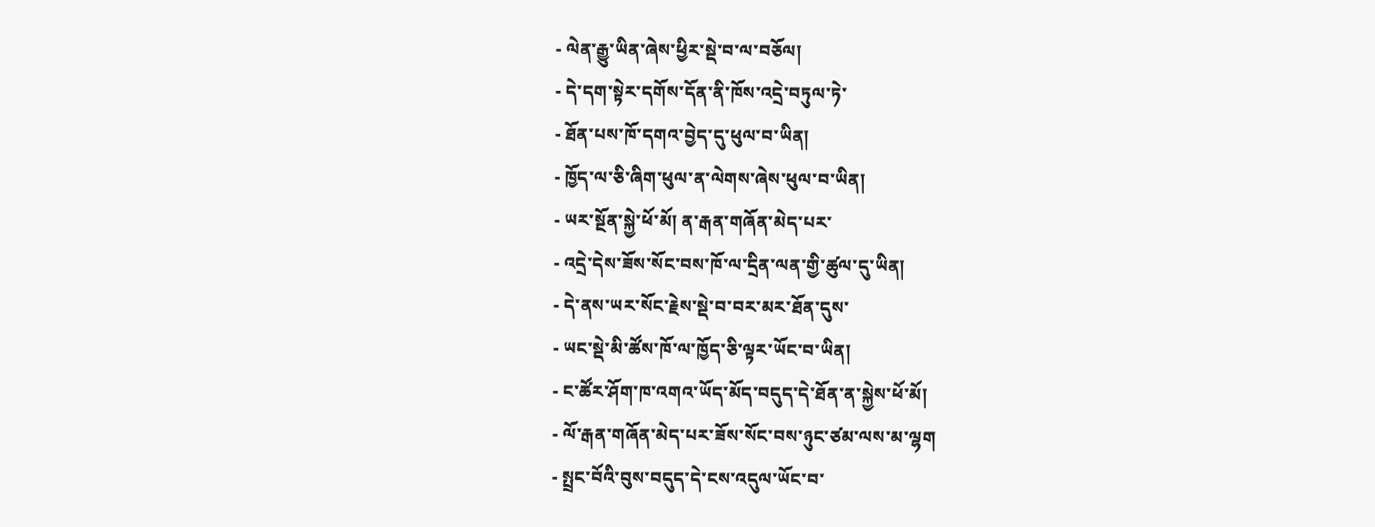- ལེན་རྒྱུ་ཡིན་ཞེས་ཕྱིར་སྡེ་བ་ལ་བཅོལ།
- དེ་དག་སྟེར་དགོས་དོན་ནི་ཁོས་འདྲེ་བཏུལ་ཏེ་
- ཐོན་པས་ཁོ་དགའ་བྱེད་དུ་ཕུལ་བ་ཡིན།
- ཁྱོད་ལ་ཅི་ཞིག་ཕུལ་ན་ལེགས་ཞེས་ཕུལ་བ་ཡིན།
- ཡར་སྔོན་སྐྱེ་ཕོ་མོ། ན་རྒན་གཞོན་མེད་པར་
- འདྲེ་དེས་ཟོས་སོང་བས་ཁོ་ལ་དྲིན་ལན་གྱི་ཚུལ་དུ་ཡིན།
- དེ་ནས་ཡར་སོང་རྗེས་སྡེ་བ་བར་མར་ཐོན་དུས་
- ཡང་སྡེ་མི་ཚོས་ཁོ་ལ་ཁྱོད་ཅི་ལྟར་ཡོང་བ་ཡིན།
- ང་ཚོར་ཤོག་ཁ་འགའ་ཡོད་མོད་བདུད་དེ་ཐོན་ན་སྐྱེས་ཕོ་མོ།
- ལོ་རྒན་གཞོན་མེད་པར་ཟོས་སོང་བས་ཉུང་ཙམ་ལས་མ་ལྷག
- སྤྲང་བོའི་བུས་བདུད་དེ་ངས་འདུལ་ཡོང་བ་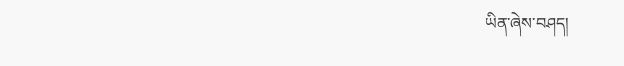ཡིན་ཞེས་བཤད།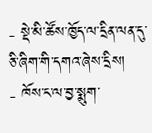- སྡེ་མི་ཚོས་ཁྱོད་ལ་དྲིན་ལན་དུ་ཅི་ཞིག་གི་དགའ་ཞེས་དྲིས།
- ཁོས་ང་ལ་བྱ་སྨུག་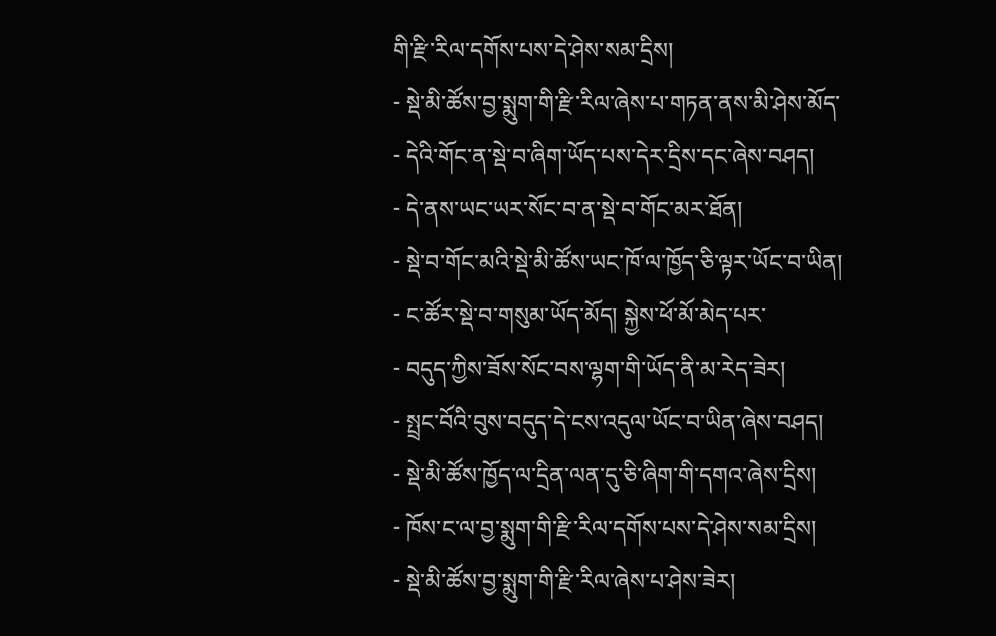གི་རྫི་རིལ་དགོས་པས་དེ་ཤེས་སམ་དྲིས།
- སྡེ་མི་ཚོས་བྱ་སྨུག་གི་རྫི་རིལ་ཞེས་པ་གཏན་ནས་མི་ཤེས་མོད་
- དེའི་གོང་ན་སྡེ་བ་ཞིག་ཡོད་པས་དེར་དྲིས་དང་ཞེས་བཤད།
- དེ་ནས་ཡང་ཡར་སོང་བ་ན་སྡེ་བ་གོང་མར་ཐོན།
- སྡེ་བ་གོང་མའི་སྡེ་མི་ཚོས་ཡང་ཁོ་ལ་ཁྱོད་ཅི་ལྟར་ཡོང་བ་ཡིན།
- ང་ཚོར་སྡེ་བ་གསུམ་ཡོད་མོད། སྐྱེས་ཕོ་མོ་མེད་པར་
- བདུད་ཀྱིས་ཟོས་སོང་བས་ལྷག་གི་ཡོད་ནི་མ་རེད་ཟེར།
- སྤྲང་བོའི་བུས་བདུད་དེ་ངས་འདུལ་ཡོང་བ་ཡིན་ཞེས་བཤད།
- སྡེ་མི་ཚོས་ཁྱོད་ལ་དྲིན་ལན་དུ་ཅི་ཞིག་གི་དགའ་ཞེས་དྲིས།
- ཁོས་ང་ལ་བྱ་སྨུག་གི་རྫི་རིལ་དགོས་པས་དེ་ཤེས་སམ་དྲིས།
- སྡེ་མི་ཚོས་བྱ་སྨུག་གི་རྫི་རིལ་ཞེས་པ་ཤེས་ཟེར།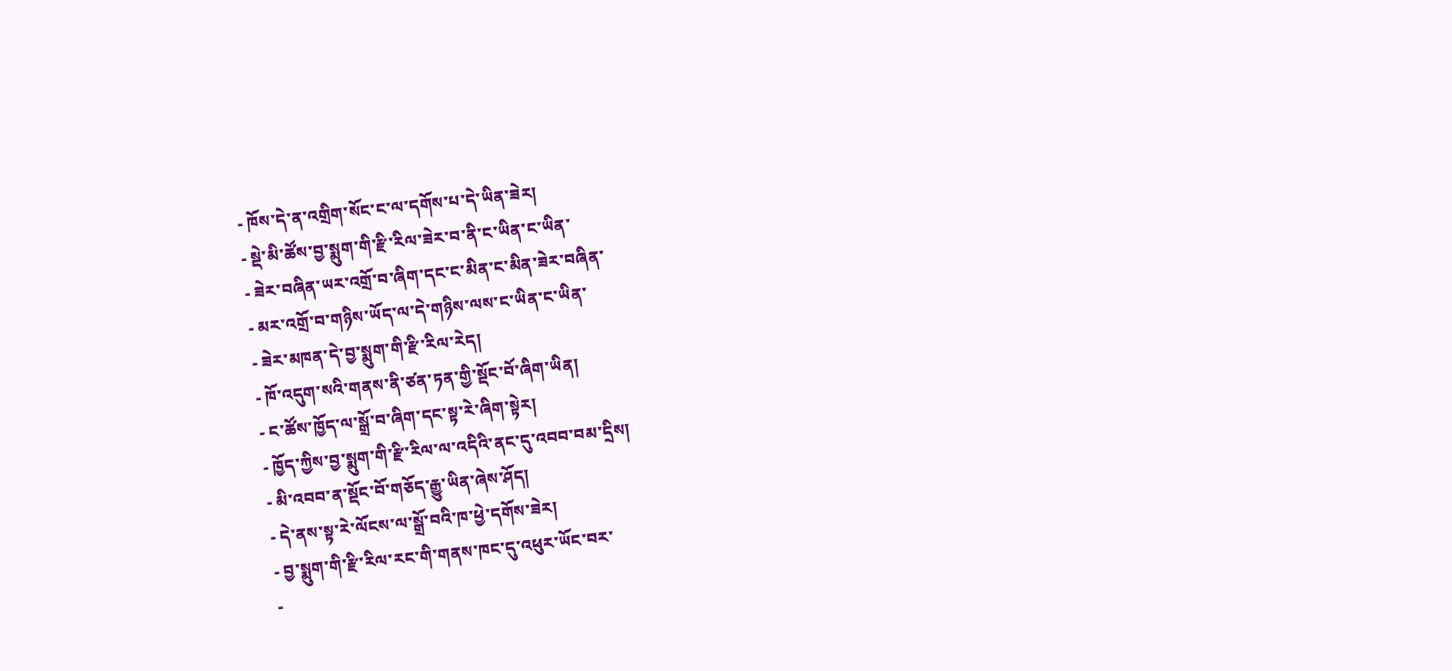- ཁོས་དེ་ན་འགྲིག་སོང་ང་ལ་དགོས་པ་དེ་ཡིན་ཟེར།
- སྡེ་མི་ཚོས་བྱ་སྨུག་གི་རྫི་རིལ་ཟེར་བ་ནི་ང་ཡིན་ང་ཡིན་
- ཟེར་བཞིན་ཡར་འགྲོ་བ་ཞིག་དང་ང་མིན་ང་མིན་ཟེར་བཞིན་
- མར་འགྲོ་བ་གཉིས་ཡོད་ལ་དེ་གཉིས་ལས་ང་ཡིན་ང་ཡིན་
- ཟེར་མཁན་དེ་བྱ་སྨུག་གི་རྫི་རིལ་རེད།
- ཁོ་འདུག་སའི་གནས་ནི་ཙན་ཏན་གྱི་སྡོང་བོ་ཞིག་ཡིན།
- ང་ཚོས་ཁྱོད་ལ་སྒྲོ་བ་ཞིག་དང་སྟ་རེ་ཞིག་སྟེར།
- ཁྱོད་ཀྱིས་བྱ་སྨུག་གི་རྫི་རིལ་ལ་འདིའི་ནང་དུ་འབབ་བམ་དྲིས།
- མི་འབབ་ན་སྡོང་བོ་གཅོད་རྒྱུ་ཡིན་ཞེས་ཤོད།
- དེ་ནས་སྟ་རེ་ལོངས་ལ་སྒྲོ་བའི་ཁ་ཕྱེ་དགོས་ཟེར།
- བྱ་སྨུག་གི་རྫི་རིལ་རང་གི་གནས་ཁང་དུ་འཕུར་ཡོང་བར་
-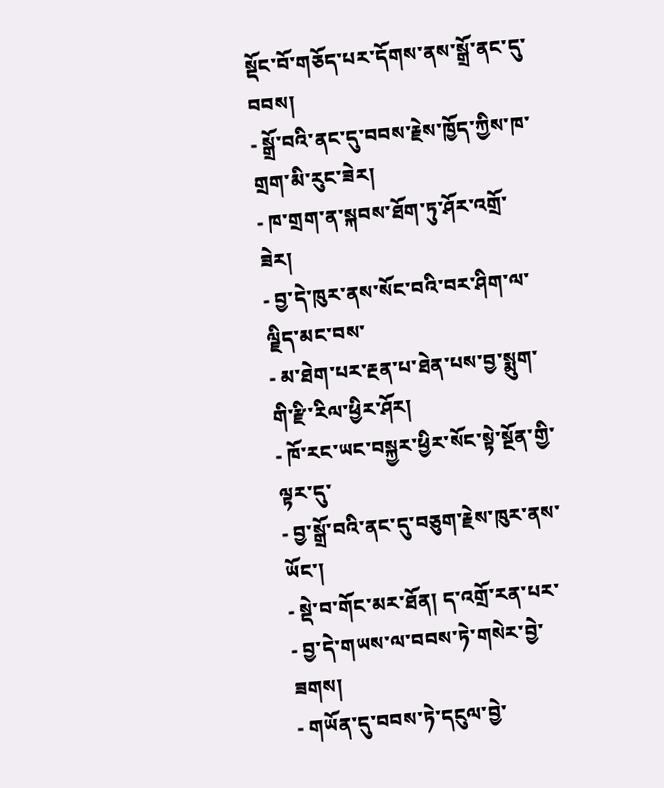སྡོང་བོ་གཅོད་པར་དོགས་ནས་སྒྲོ་ནང་དུ་བབས།
- སྒྲོ་བའི་ནང་དུ་བབས་རྗེས་ཁྱོད་ཀྱིས་ཁ་གྲག་མི་རུང་ཟེར།
- ཁ་གྲག་ན་སྐབས་ཐོག་ཏུ་ཤོར་འགྲོ་ཟེར།
- བྱ་དེ་ཁུར་ནས་སོང་བའི་བར་ཤིག་ལ་ལྗིད་མང་བས་
- མ་ཐེག་པར་རྔན་པ་ཐེན་པས་བྱ་སྨུག་གི་རྫི་རིལ་ཕྱིར་ཤོར།
- ཁོ་རང་ཡང་བསྐྱར་ཕྱིར་སོང་སྟེ་སྔོན་གྱི་ལྟར་དུ་
- བྱ་སྒྲོ་བའི་ནང་དུ་བཅུག་རྗེས་ཁུར་ནས་ཡོང་།
- སྡེ་བ་གོང་མར་ཐོན། ད་འགྲོ་རན་པར་
- བྱ་དེ་གཡས་ལ་བབས་ཏེ་གསེར་བྱེ་ཟགས།
- གཡོན་དུ་བབས་ཏེ་དངུལ་བྱེ་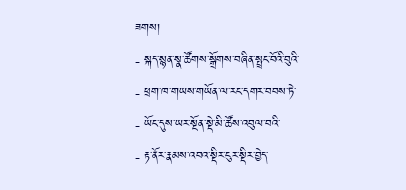ཟགས།
- སྐད་སྙན་སྣ་ཚོགས་སྒྲོགས་བཞིན་སྤྲང་བོའི་བུའི་
- ཕྲག་ཁ་གཡས་གཡོན་ལ་རང་དགར་བབས་ཏེ་
- ཡོང་དུས་ཡར་སྔོན་སྡེ་མི་ཚོས་འབུལ་བའི་
- རྟ་ནོར་རྣམས་འབའ་སྡིར་ངུར་སྡིར་བྱེད་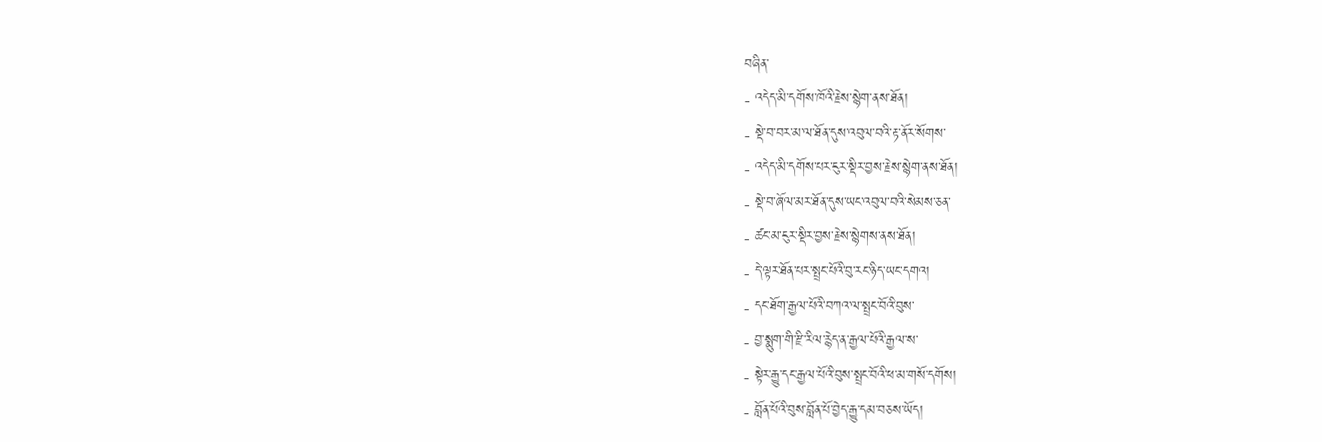བཞིན་
- འདེད་མི་དགོས་ཁོའི་རྗེས་སྙེག་ནས་ཐོན།
- སྡེ་བ་བར་མ་ལ་ཐོན་དུས་འབུལ་བའི་རྟ་ནོར་སོགས་
- འདེད་མི་དགོས་པར་ངུར་སྡིར་བྱས་རྗེས་སྙེག་ནས་ཐོན།
- སྡེ་བ་ཞོལ་མར་ཐོན་དུས་ཡང་འབུལ་བའི་སེམས་ཅན་
- ཚང་མ་ངུར་སྡིར་བྱས་རྗེས་སྙེགས་ནས་ཐོན།
- དེ་ལྟར་ཐོན་པར་སྤྲང་པོའི་བུ་རང་ཉིད་ཡང་དགའ།
- དང་ཐོག་རྒྱལ་པོའི་བཀའ་ལ་སྤྲང་བོའི་བུས་
- བྱ་སྨུག་གི་རྫི་རིལ་རྙེད་ན་རྒྱལ་པོའི་རྒྱལ་ས་
- སྟེར་རྒྱུ་དང་རྒྱལ་པོའི་བུས་སྤྲང་བོའི་ཕ་མ་གསོ་དགོས།
- བློན་པོའི་བུས་བློན་པོ་བྱེད་རྒྱུ་དམ་བཅས་ཡོད།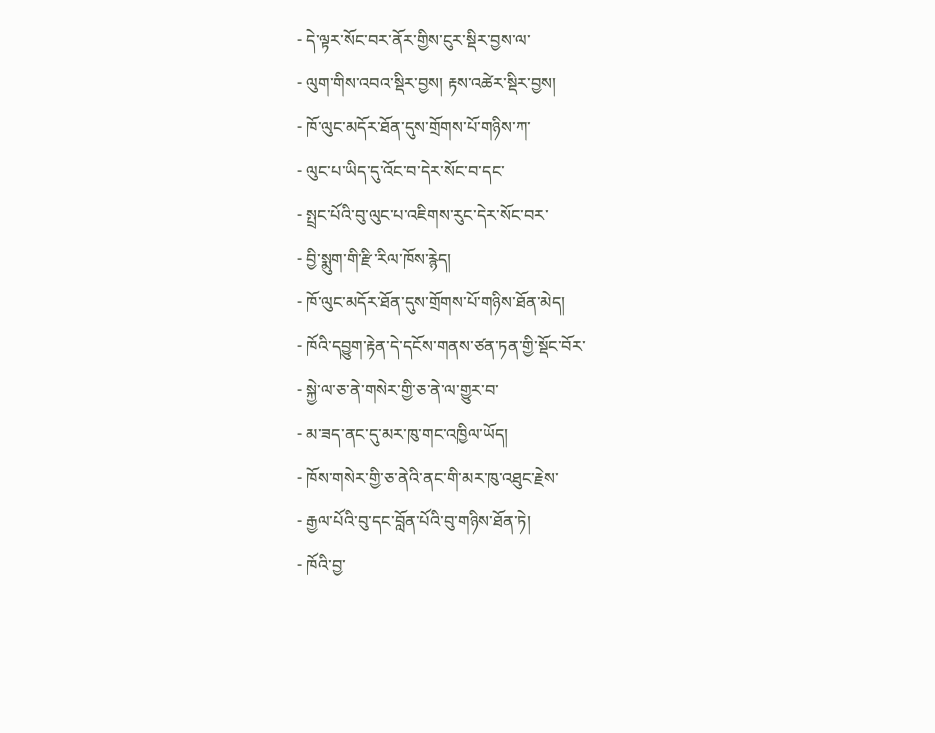- དེ་ལྟར་སོང་བར་ནོར་གྱིས་ངུར་སྡིར་བྱས་ལ་
- ལུག་གིས་འབའ་སྡིར་བྱས། རྟས་འཚེར་སྡིར་བྱས།
- ཁོ་ལུང་མདོར་ཐོན་དུས་གྲོགས་པོ་གཉིས་ཀ་
- ལུང་པ་ཡིད་དུ་འོང་བ་དེར་སོང་བ་དང་
- སྤྲང་པོའི་བུ་ལུང་པ་འཇིགས་རུང་དེར་སོང་བར་
- བྱི་སྨུག་གི་རྫི་རིལ་ཁོས་རྙེད།
- ཁོ་ལུང་མདོར་ཐོན་དུས་གྲོགས་པོ་གཉིས་ཐོན་མེད།
- ཁོའི་དབྱུག་རྟེན་དེ་དངོས་གནས་ཙན་ཏན་གྱི་སྡོང་བོར་
- སྐྱེ་ལ་ཅ་ནེ་གསེར་གྱི་ཅ་ནེ་ལ་གྱུར་བ་
- མ་ཟད་ནང་དུ་མར་ཁུ་གང་འཁྱིལ་ཡོད།
- ཁོས་གསེར་གྱི་ཅ་ནེའི་ནང་གི་མར་ཁུ་འཐུང་རྗེས་
- རྒྱལ་པོའི་བུ་དང་བློན་པོའི་བུ་གཉིས་ཐོན་ཏེ།
- ཁོའི་བྱ་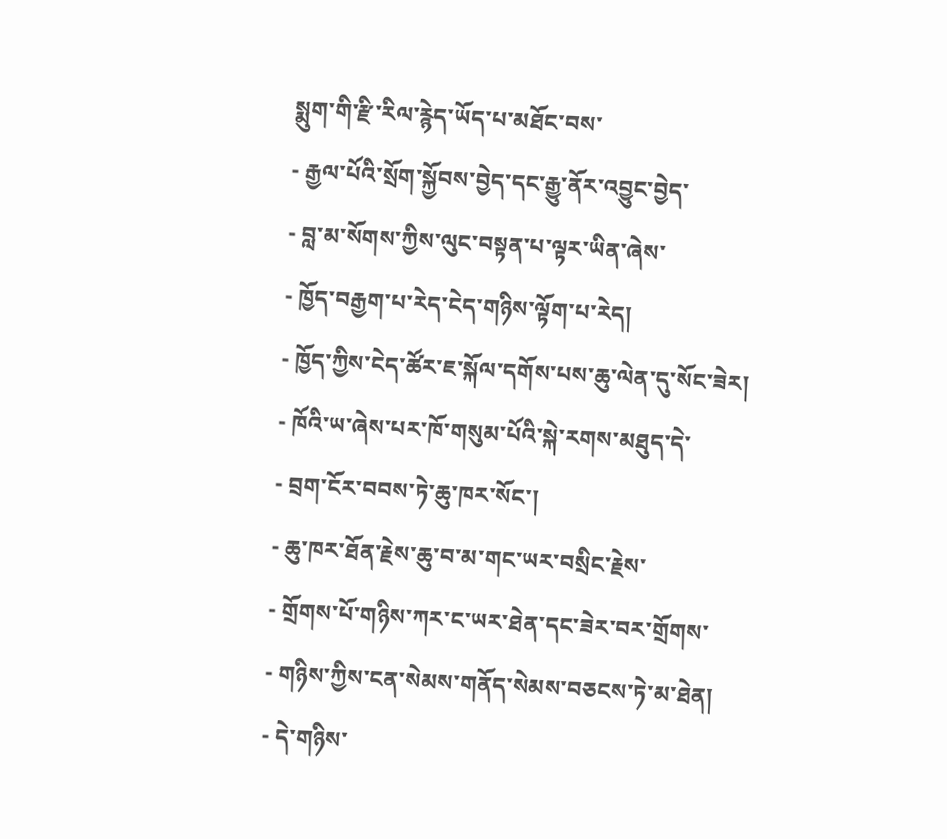སྨུག་གི་རྫི་རིལ་རྙེད་ཡོད་པ་མཐོང་བས་
- རྒྱལ་པོའི་སྲོག་སྐྱོབས་བྱེད་དང་རྒྱུ་ནོར་འབྱུང་བྱེད་
- བླ་མ་སོགས་ཀྱིས་ལུང་བསྟན་པ་ལྟར་ཡིན་ཞེས་
- ཁྱོད་བརྒྱག་པ་རེད་ངེད་གཉིས་ལྟོག་པ་རེད།
- ཁྱོད་ཀྱིས་ངེད་ཚོར་ཇ་སྐོལ་དགོས་པས་ཆུ་ལེན་དུ་སོང་ཟེར།
- ཁོའི་ཡ་ཞེས་པར་ཁོ་གསུམ་པོའི་སྐེ་རགས་མཐུད་དེ་
- བྲག་ངོར་བབས་ཏེ་ཆུ་ཁར་སོང་།
- ཆུ་ཁར་ཐོན་རྗེས་ཆུ་བ་མ་གང་ཡར་བསྲིང་རྗེས་
- གྲོགས་པོ་གཉིས་ཀར་ང་ཡར་ཐེན་དང་ཟེར་བར་གྲོགས་
- གཉིས་ཀྱིས་ངན་སེམས་གནོད་སེམས་བཅངས་ཏེ་མ་ཐེན།
- དེ་གཉིས་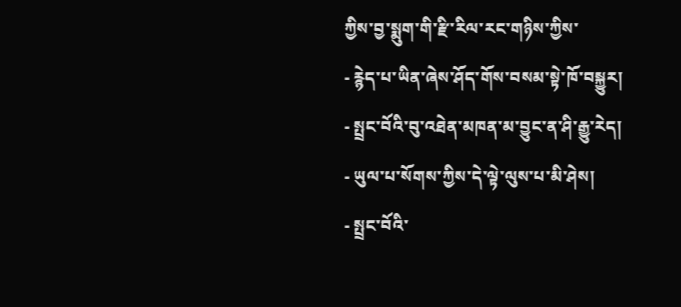ཀྱིས་བྱ་སྨུག་གི་རྫི་རིལ་རང་གཉིས་ཀྱིས་
- རྙེད་པ་ཡིན་ཞེས་ཤོད་གོས་བསམ་སྟེ་ཁོ་བསྐྱུར།
- སྤྲང་བོའི་བུ་འཐེན་མཁན་མ་བྱུང་ན་ཤི་རྒྱུ་རེད།
- ཡུལ་པ་སོགས་ཀྱིས་དེ་ལྟེ་ལུས་པ་མི་ཤེས།
- སྤྲང་བོའི་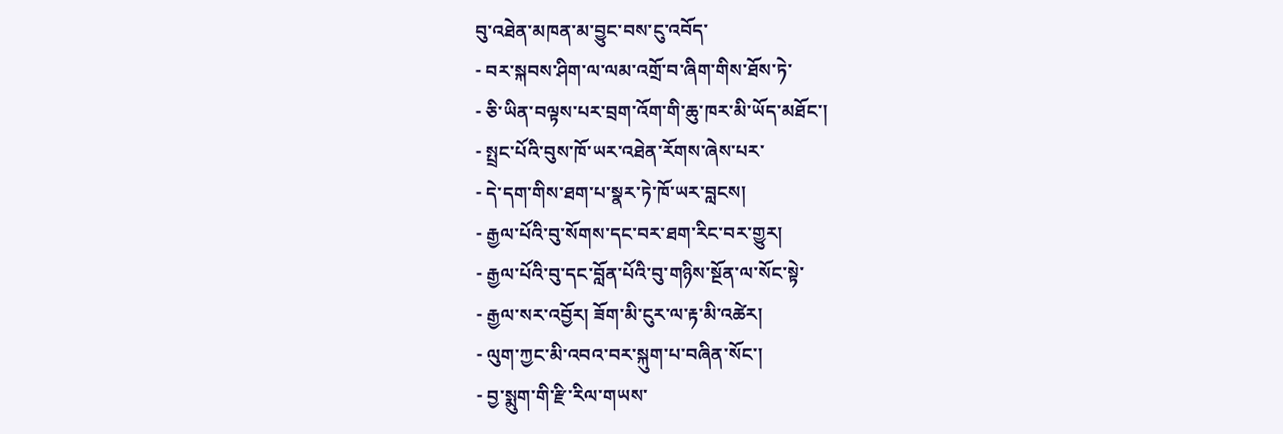བུ་འཐེན་མཁན་མ་བྱུང་བས་ངུ་འབོད་
- བར་སྐབས་ཤིག་ལ་ལམ་འགྲོ་བ་ཞིག་གིས་ཐོས་ཏེ་
- ཅི་ཡིན་བལྟས་པར་བྲག་འོག་གི་ཆུ་ཁར་མི་ཡོད་མཐོང་།
- སྤྲང་པོའི་བུས་ཁོ་ཡར་འཐེན་རོགས་ཞེས་པར་
- དེ་དག་གིས་ཐག་པ་སྣར་ཏེ་ཁོ་ཡར་བླངས།
- རྒྱལ་པོའི་བུ་སོགས་དང་བར་ཐག་རིང་བར་གྱུར།
- རྒྱལ་པོའི་བུ་དང་བློན་པོའི་བུ་གཉིས་སྔོན་ལ་སོང་སྟེ་
- རྒྱལ་སར་འབྱོར། ཟོག་མི་ངུར་ལ་རྟ་མི་འཚེར།
- ལུག་ཀྱང་མི་འབའ་བར་སྐུག་པ་བཞིན་སོང་།
- བྱ་སྨུག་གི་རྫི་རིལ་གཡས་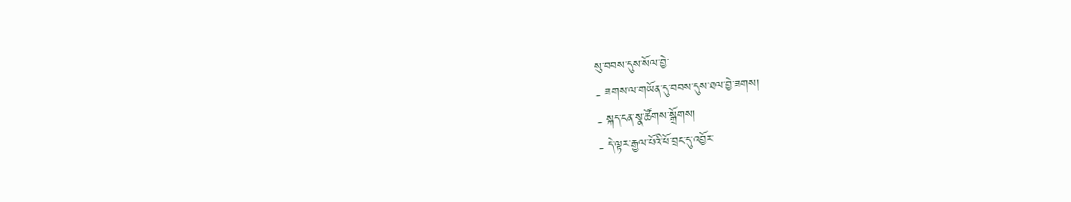སུ་བབས་དུས་སོལ་བྱེ་
- ཟགས་ལ་གཡོན་དུ་བབས་དུས་ཐལ་བྱེ་ཟགས།
- སྐད་ངན་སྣ་ཚོགས་སྒྲོགས།
- དེ་ལྟར་རྒྱལ་པོའི་ཕོ་བྲང་དུ་འབྱོར་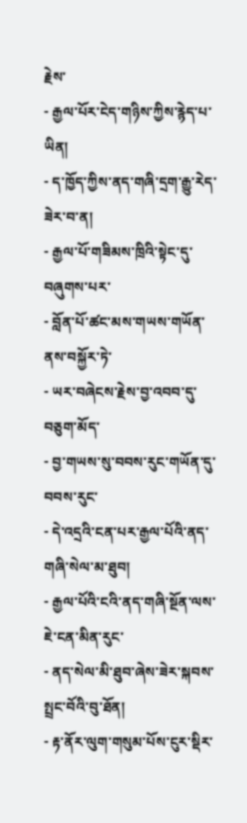རྗེས་
- རྒྱལ་པོར་ངེད་གཉིས་ཀྱིས་རྙེད་པ་ཡིན།
- ད་ཁྱོད་ཀྱིས་ནད་གཞི་དྲག་རྒྱུ་རེད་ཟེར་བ་ན།
- རྒྱལ་པོ་གཟིམས་ཁྲིའི་སྟེང་དུ་བཞུགས་པར་
- བློན་པོ་ཚང་མས་གཡས་གཡོན་ནས་བསྐྱོར་ཏེ་
- ཡར་བཞེངས་རྗེས་བྱ་འབབ་དུ་བཅུག་མོད་
- བྱ་གཡས་སུ་བབས་རུང་གཡོན་དུ་བབས་རུང་
- དེ་འདྲའི་ངན་པར་རྒྱལ་པོའི་ནད་གཞི་སེལ་མ་ཐུབ།
- རྒྱལ་པོའི་ངའི་ནད་གཞི་སྔོན་ལས་ཇེ་ངན་མིན་རུང་
- ནད་སེལ་མི་ཐུབ་ཞེས་ཟེར་སྐབས་སྤྲང་བོའི་བུ་ཐོན།
- རྟ་ནོར་ལུག་གསུམ་པོས་ངུར་སྡིར་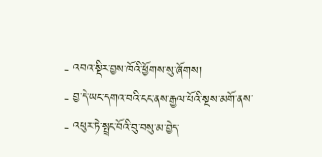- འབའ་སྡིར་བྱས་ཁོའི་ཕྱོགས་སུ་ཞོགས།
- བྱ་དེ་ཡང་དགའ་བའི་ངང་ནས་རྒྱལ་པོའི་སྔས་མགོ་ནས་
- འཕུར་ཏེ་སྤྲང་བོའི་བུ་བསུ་མ་བྱེད་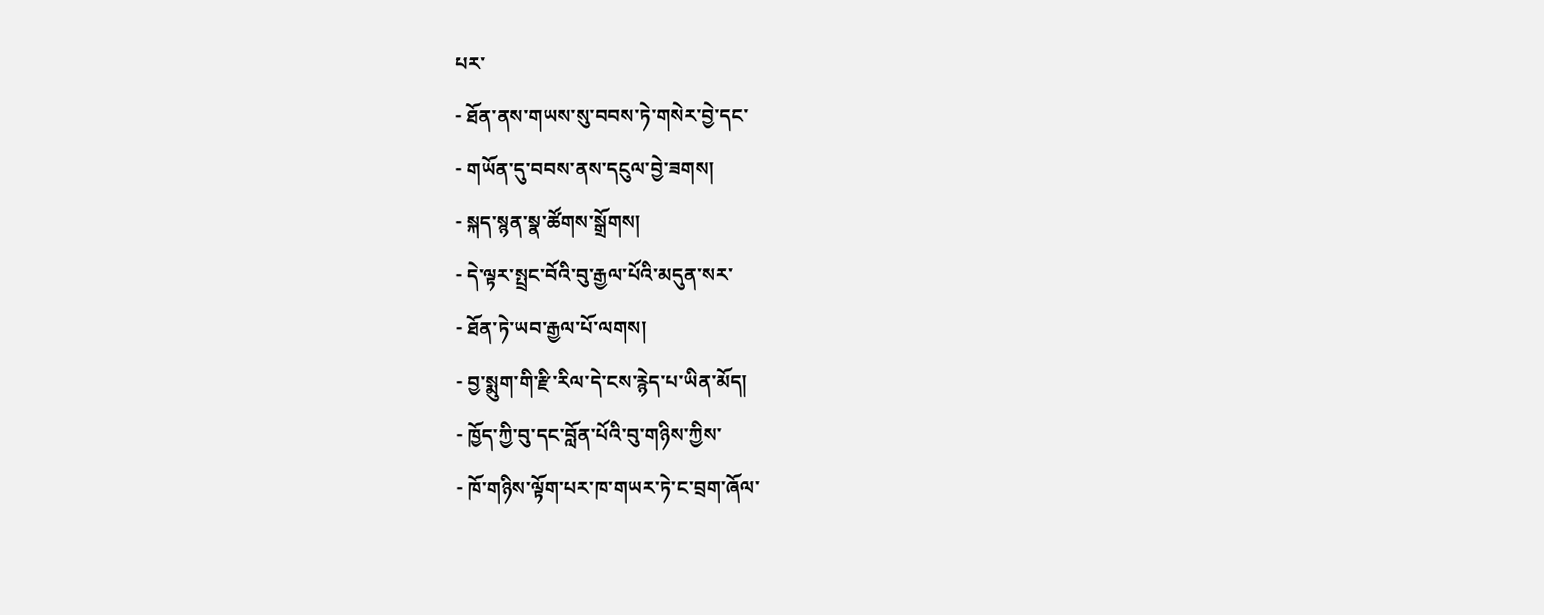པར་
- ཐོན་ནས་གཡས་སུ་བབས་ཏེ་གསེར་བྱེ་དང་
- གཡོན་དུ་བབས་ནས་དངུལ་བྱེ་ཟགས།
- སྐད་སྙན་སྣ་ཚོགས་སྒྲོགས།
- དེ་ལྟར་སྤྲང་བོའི་བུ་རྒྱལ་པོའི་མདུན་སར་
- ཐོན་ཏེ་ཡབ་རྒྱལ་པོ་ལགས།
- བྱ་སྨུག་གི་རྫི་རིལ་དེ་ངས་རྙེད་པ་ཡིན་མོད།
- ཁྱོད་ཀྱི་བུ་དང་བློན་པོའི་བུ་གཉིས་ཀྱིས་
- ཁོ་གཉིས་ལྟོག་པར་ཁ་གཡར་ཏེ་ང་བྲག་ཞོལ་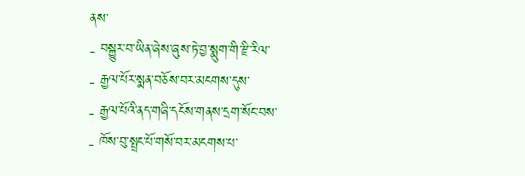ནས་
- བསྐྱུར་བ་ཡིན་ཞེས་ཞུས་ཏེ་བྱ་སྨུག་གི་རྫི་རིལ་
- རྒྱལ་པོར་སྨན་བཅོས་བར་མངགས་དུས་
- རྒྱལ་པོའི་ནད་གཞི་དངོས་གནས་དྲག་སོང་བས་
- ཁོས་བུ་སྤྲང་པོ་གསོ་བར་མངགས་པ་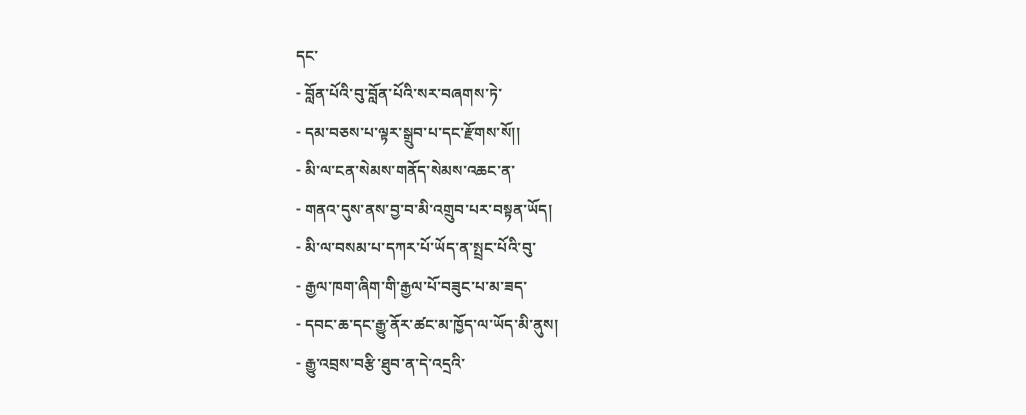དང་
- བློན་པོའི་བུ་བློན་པོའི་སར་བཞགས་ཏེ་
- དམ་བཅས་པ་ལྟར་སྒྲུབ་པ་དང་རྫོགས་སོ།།
- མི་ལ་ངན་སེམས་གནོད་སེམས་འཆང་ན་
- གནའ་དུས་ནས་བྱ་བ་མི་འགྲུབ་པར་བསྟན་ཡོད།
- མི་ལ་བསམ་པ་དཀར་པོ་ཡོད་ན་སྤྲང་པོའི་བུ་
- རྒྱལ་ཁག་ཞིག་གི་རྒྱལ་པོ་བཟུང་པ་མ་ཟད་
- དབང་ཆ་དང་རྒྱུ་ནོར་ཚང་མ་ཁྱོད་ལ་ཡོད་མི་ནུས།
- རྒྱུ་འབྲས་བརྩི་ཐུབ་ན་དེ་འདྲའི་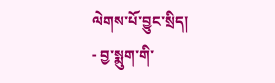ལེགས་པོ་བྱུང་སྲིད།
- བྱ་སྨུག་གི་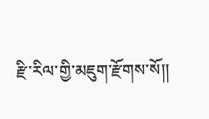རྫི་རིལ་གྱི་མཇུག་རྫོགས་སོ།།